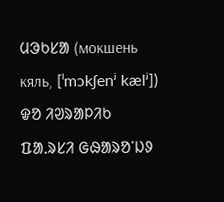ᱢᱳᱠᱥᱟ (мокшень кяль, [ˡmɔkʃenʲ kælʲ]) ᱫᱚ ᱤᱣᱨᱟᱞᱤᱠ ᱯᱟᱹᱨᱥᱤ ᱜᱷᱟᱨᱚᱸᱡᱽ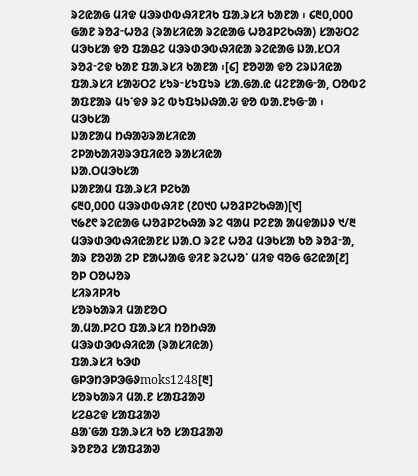ᱨᱮᱭᱟᱜ ᱢᱤᱫ ᱢᱳᱨᱰᱵᱷᱤᱱᱤᱠ ᱯᱟᱹᱨᱥᱤ ᱠᱟᱱᱟ ᱾ ᱔᱓᱐,᱐᱐᱐ ᱜᱟᱱ ᱨᱚᱲᱼᱦᱚᱲ (ᱨᱟᱥᱤᱭᱟ ᱨᱮᱭᱟᱜ ᱦᱚᱲᱞᱮᱠᱷᱟ) ᱥᱟᱶᱛᱮ ᱢᱳᱠᱥᱟ ᱫᱚ ᱯᱟᱪᱮ ᱢᱳᱨᱰᱳᱵᱷᱤᱭᱟ ᱨᱮᱭᱟᱜ ᱡᱟᱹᱥᱛᱤ ᱨᱚᱲᱼᱮᱫ ᱠᱟᱱ ᱯᱟᱹᱨᱥᱤ ᱠᱟᱱᱟ ᱾[᱔] ᱱᱚᱣᱟ ᱫᱚ ᱮᱨᱡᱤᱭᱟ ᱯᱟᱹᱨᱥᱤ ᱥᱟᱶᱛᱮ ᱥᱩᱨᱼᱥᱩᱯᱩᱨ ᱥᱟᱹᱜᱟᱹᱭ ᱢᱮᱱᱟᱜᱼᱟ, ᱛᱚᱵᱮ ᱟᱯᱱᱟᱨ ᱢᱩᱸᱫᱽ ᱨᱮ ᱵᱩᱯᱩᱡᱷᱟᱹᱶ ᱫᱚ ᱵᱟᱹᱱᱩᱜᱼᱟ ᱾
ᱢᱳᱠᱥᱟ
ᱡᱟᱱᱟᱢ ᱴᱷᱟᱶᱨᱟᱥᱤᱭᱟ
ᱮᱞᱟᱠᱟᱤᱣᱨᱳᱯᱤᱭᱚ ᱨᱟᱥᱤᱭᱟ
ᱡᱟᱹᱛᱢᱳᱠᱥᱟ
ᱡᱟᱱᱟᱢ ᱯᱟᱹᱨᱥᱤ ᱞᱮᱠᱟ
᱔᱓᱐,᱐᱐᱐ ᱢᱳᱨᱰᱵᱷᱤᱱ (᱒᱐᱑᱐ ᱦᱚᱲᱞᱮᱠᱷᱟ)[᱑]
᱑᱙᱒᱖ ᱨᱮᱭᱟᱜ ᱦᱚᱲᱞᱮᱠᱷᱟ ᱨᱮ ᱧᱟᱢ ᱞᱮᱱᱟ ᱟᱢᱫᱟᱡᱽ ᱑/᱓ ᱢᱳᱨᱰᱳᱵᱷᱤᱭᱟᱱᱥ ᱡᱟᱹᱛ ᱨᱮᱱ ᱦᱚᱲ ᱢᱳᱠᱥᱟ ᱠᱚ ᱨᱚᱲᱼᱟ, ᱟᱨ ᱱᱚᱣᱟ ᱮᱞ ᱱᱟᱦᱟᱜ ᱫᱤᱱ ᱨᱮᱦᱚᱸ ᱢᱤᱫ ᱧᱚᱜ ᱜᱮᱭᱟ[᱒]
ᱚᱞ ᱛᱚᱦᱚᱨ
ᱥᱤᱨᱤᱞᱤᱠ
ᱥᱚᱨᱠᱟᱨᱤ ᱢᱟᱱᱚᱛ
ᱟᱹᱢᱟᱹᱞᱮᱛ ᱯᱟᱹᱨᱥᱤ ᱴᱚᱴᱷᱟ
ᱢᱳᱨᱰᱳᱵᱷᱤᱭᱟ (ᱨᱟᱥᱤᱭᱟ)
ᱯᱟᱹᱨᱥᱤ ᱠᱳᱰ
ᱜᱞᱳᱴᱳᱞᱳᱜᱽmoks1248[᱓]
ᱥᱚᱨᱠᱟᱨᱤ ᱢᱟᱹᱱ ᱥᱟᱯᱲᱟᱣ
ᱥᱮᱪᱮᱫ ᱥᱟᱯᱲᱟᱣ
ᱪᱟᱸᱜᱟ ᱯᱟᱹᱨᱥᱤ ᱠᱚ ᱥᱟᱯᱲᱟᱣ
ᱨᱚᱱᱚᱲ ᱥᱟᱯᱲᱟᱣ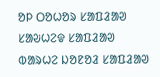ᱚᱞ ᱛᱚᱦᱚᱨ ᱥᱟᱯᱲᱟᱣ
ᱥᱟᱶᱦᱮᱫ ᱥᱟᱯᱲᱟᱣ
ᱵᱟᱨᱦᱮ ᱡᱚᱱᱚᱲ ᱥᱟᱯᱲᱟᱣ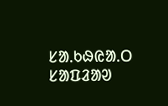ᱥᱟᱹᱠᱷᱭᱟᱹᱛ ᱥᱟᱯᱲᱟᱣ